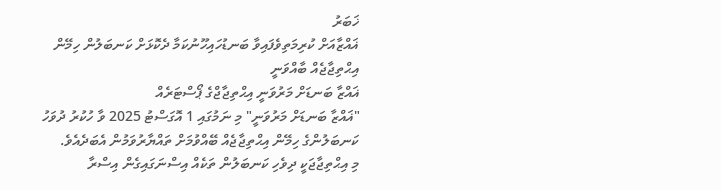ޚަބަރު
ޣައްޒާއަށް ކުރިމަތިވެފައިވާ ބަނޑުހައިހޫނުކަމާ ދެކޮޅަށް ކަނބަލުން ހިމޭން އިޙްތިޖާޖެއް ބާއްވަނީ
ޣައްޒާ ބަނޑަށް މަރުވަނީ އިޙްތިޖާޖްގެ ޕޯސްޓަރެއް
"ޣައްޒާ ބަނޑަށް މަރުވަނީ" މި ނަމުގައި 1 އޮގަސްޓު 2025 ވާ ހުކުރު ދުވަހު ކަނބަލުންގެ ހިމޭން އިޙްތިޖާޖެއް ބޭއްވުމަށް ތައްޔާރުވަމުން އެބަދެއެވެ.
މި އިޙްތިޖާޖަކީ ދިވެހި ކަނބަލުން ތަކެއް އިސްނަގައިގެން އިސްރާ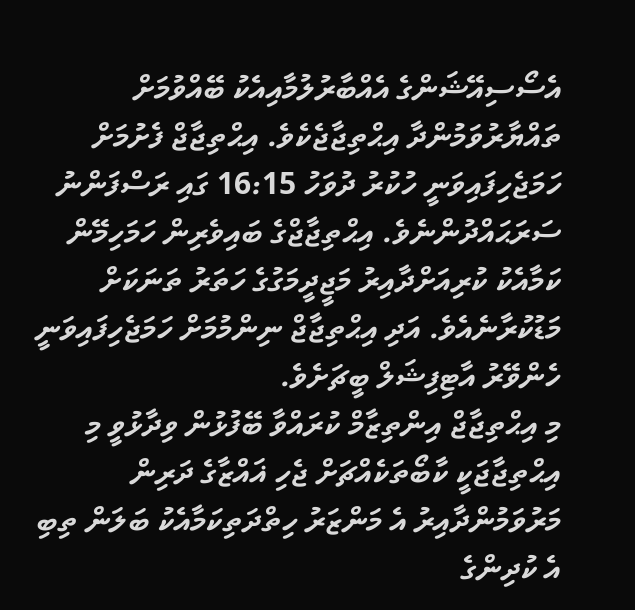އެސޯސިއޭޝަންގެ އެއްބާރުލުމާއިއެކު ބޭއްވުމަށް ތައްޔާރުވަމުންދާ އިޙްތިޖާޖެކެވެ. އިޙްތިޖާޖް ފެށުމަށް ހަމަޖެހިފައިވަނީ ހުކުރު ދުވަހު 16:15 ގައި ރަސްފަންނު ސަރަޙައްދުންނެވެ. އިޙްތިޖާޖްގެ ބައިވެރިން ހަމަހިމޭން ކަމާއެކު ކުރިއަށްދާއިރު މަޖީދީމަގުގެ ހަތަރު ތަނަކަށް މަޑުކުރާނެއެވެ. އަދި އިޙްތިޖާޖް ނިންމުމަށް ހަމަޖެހިފައިވަނީ ހެންވޭރު އާޓިފިޝަލް ބީޗަށެވެ.
މި އިޙްތިޖާޖް އިންތިޒާމް ކުރައްވާ ބޭފުޅުން ވިދާޅުވީ މި އިޙްތިޖާޖަކީ ކާބޯތަކެއްޗަށް ޖެހި ޣައްޒާގެ ދަރިން މަރުވަމުންދާއިރު އެ މަންޒަރު ހިތްދަތިކަމާއެކު ބަލަން ތިބި އެ ކުދިންގެ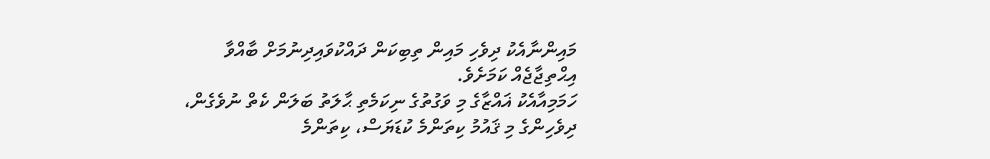މައިންނާއެކު ދިވެހި މައިން ތިބިކަން ދައްކުވައިދިނުމަށް ބާއްވާ އިޙްތިޖާޖެއް ކަމަށެވެ.
ހަމަމިއާއެކު ޣައްޒާގެ މި ވަގުތުގެ ނިކަމެތި ޙާލަތު ބަލަން ކެތް ނުވެގެން، ދިވެހިންގެ މި ޤައުމު ކިތަންމެ ކުޑަޔަސް، ކިތަންމެ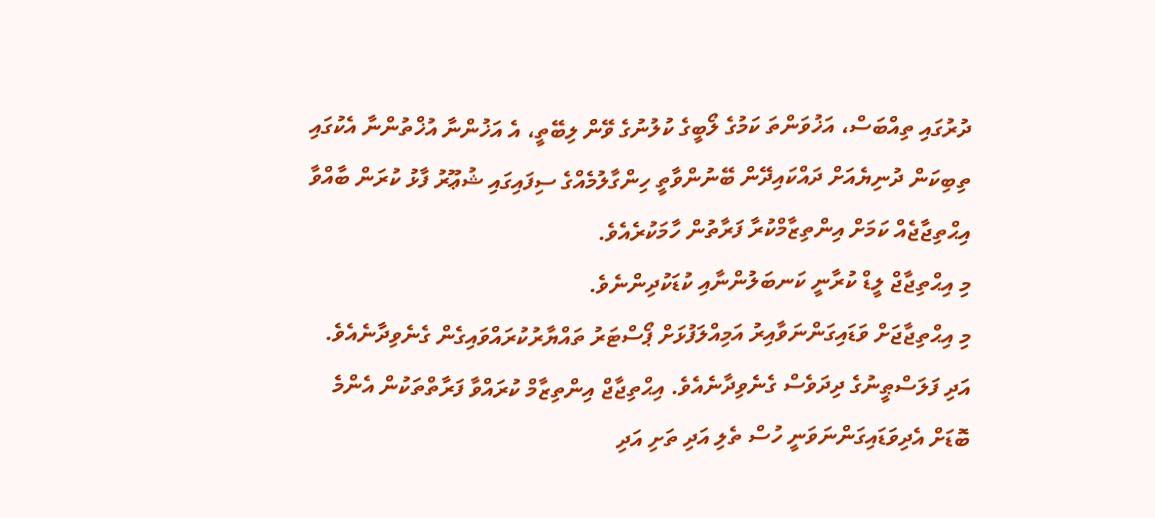ދުރުގައި ތިއްބަސް، އަޚުވަންތަ ކަމުގެ ލޯބީގެ ކުލުނުގެ ވޭން ލިބޭތީ، އެ އަޚުންނާ އުޚްތުންނާ އެކުގައި ތިބިކަން ދުނިޔެއަށް ދައްކައިދޭން ބޭނުންވާތީ ހިންގާލުމެއްގެ ސިފައިގައި ޝުޢޫރު ފާޅު ކުރަން ބާއްވާ އިޙްތިޖާޖެއް ކަމަށް އިންތިޒާމްކުރާ ފަރާތުން ހާމަކުރެއެވެ.
މި އިޙްތިޖާޖް ލީޑް ކުރާނީ ކަނބަލުންނާއި ކުޑަކުދިންނެވެ.
މި އިޙްތިޖާޖަށް ވަޑައިގަންނަވާއިރު އަމިއްލަފުޅަށް ޕޯސްޓަރު ތައްޔާރުކުރައްވައިގެން ގެނެވިދާނެއެވެ. އަދި ފަލަސްޠީނުގެ ދިދަވެސް ގެނެވިދާނެއެވެ. އިޙްތިޖާޖް އިންތިޒާމް ކުރައްވާ ފަރާތްތަކުން އެންމެ ބޮޑަށް އެދިވަޑައިގަންނަވަނީ ހުސް ތެލި އަދި ތަށި އަދި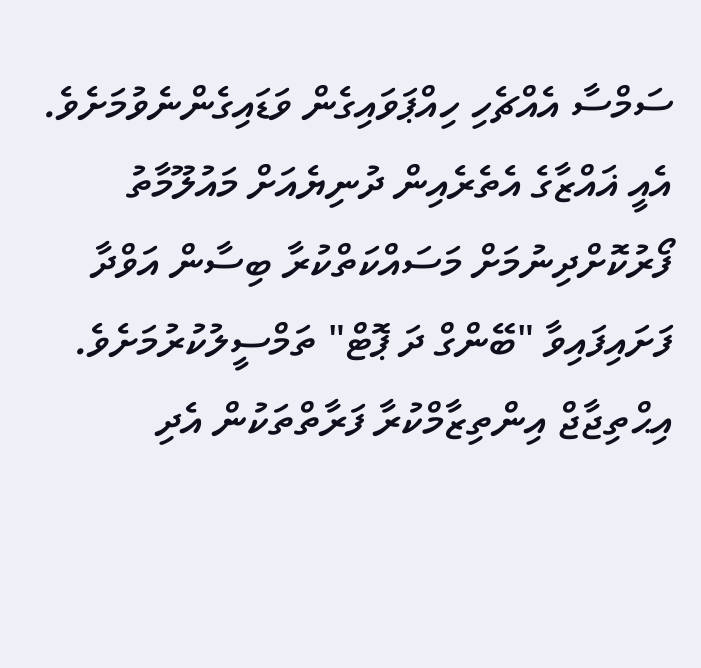ސަމްސާ އެއްޗެހި ހިއްޕަވައިގެން ވަޑައިގެންނެވުމަށެވެ.
އެއީ ޣައްޒާގެ އެތެރެއިން ދުނިޔެއަށް މައުލޫމާތު ފޯރުކޮށްދިނުމަށް މަސައްކަތްކުރާ ބިސާން އަވްދާ ފަށައިފައިވާ "ބޭންގް ދަ ޕޮޓް" ތަމްސީލުކުރުމަށެވެ.
އިޙްތިޖާޖް އިންތިޒާމްކުރާ ފަރާތްތަކުން އެދި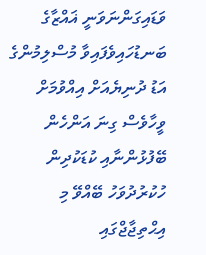ވަޑައިގަންނަވަނީ ޣައްޒާގެ ބަނޑުހައިވެފައިވާ މުސްލިމުންގެ އަޑު ދުނިޔެއަށް އިއްވުމަށް ވީހާވެސް ގިނަ އަންހެން ބޭފުޅުންނާއި ކުޑަކުދިން ހުކުރުދުވަހު ބޭއްވޭ މި އިޙްތިޖާޖްގައި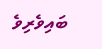ބައިވެރިވެ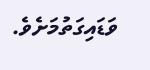ވަޑައިގަތުމަށެވެ.